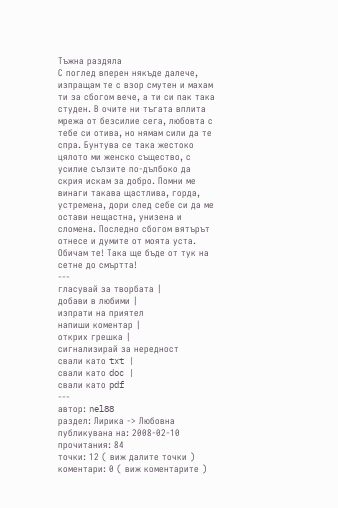Тъжна раздяла
С поглед вперен някъде далече, изпращам те с взор смутен и махам ти за сбогом вече, а ти си пак така студен. В очите ни тъгата вплита
мрежа от безсилие сега, любовта с тебе си отива, но нямам сили да те спра. Бунтува се така жестоко цялото ми женско същество, с усилие сълзите по-дълбоко да скрия искам за добро. Помни ме винаги такава щастлива, горда, устремена, дори след себе си да ме остави нещастна, унизена и сломена. Последно сбогом вятърът отнесе и думите от моята уста. Обичам те! Така ще бъде от тук на сетне до смъртта!
---
гласувай за творбата |
добави в любими |
изпрати на приятел
напиши коментар |
открих грешка |
сигнализирай за нередност
свали като txt |
свали като doc |
свали като pdf
---
автор: nel88
раздел: Лирика -> Любовна
публикувана на: 2008-02-10
прочитания: 84
точки: 12 ( виж далите точки )
коментари: 0 ( виж коментарите )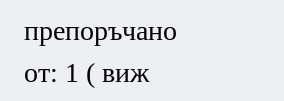препоръчано от: 1 ( виж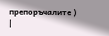препоръчалите )
|